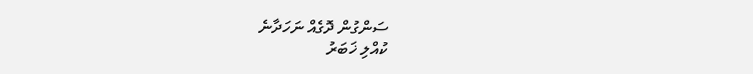ސަންގުން ދޮގެއް ނަހަދާނެ
ކުއްލި ޚަބަރު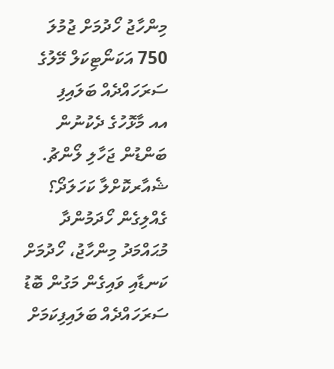މިންހާޖު ހޯދުމަށް ޖުމުލަ 750 އަކަނޯޓިކަލް މޭލުގެ ސަރަހައްދެއް ބަލައިފި
އއ މާޅޮހުގެ ދެކުނުން ބަންޑުން ޖަހާލި ލޯންޗު.
ޝެއާރކޮށްލާ ކަހަލަދޯ؟
ގެއްލިގެން ހޯދަމުންދާ މުޙައްމަދު މިންހާޖު، ހޯދުމަށް ކަނޑާއި ވައިގެން މަގުން ބޮޑު ސަރަހައްދެއް ބަލައިފިކަމަށް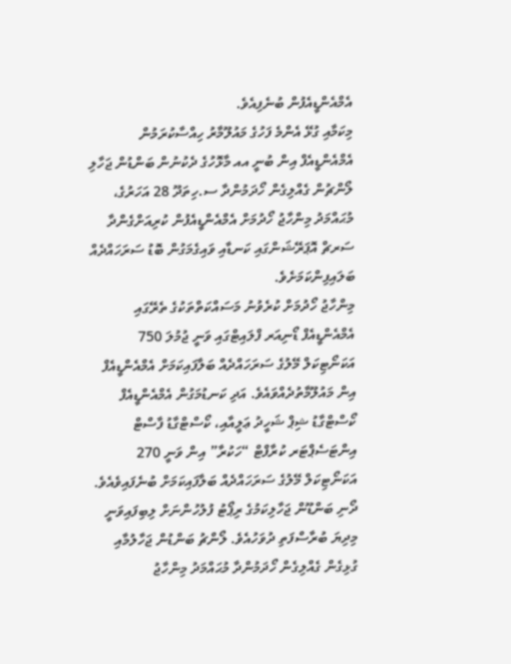އެމްއެންޑީއެފުން ބުނެފިއެވެ.
މިކަމާއި ގުޅޭ އެންމެ ފަހުގެ މައުލޫމާރު ހިއްސާކުރަމުން އެމްއެންޑީއެފް އިން ބުނީ އއ މާޅޮހުގެ ދެކުނުން ބަންޑުން ޖަހާލި ލޯންޗުން ގެއްލިގެން ހޯދަމުންދާ ސ.ހިތަދޫ 28 އަހަރުގެ، މުޙައްމަދު މިންހާޖު ހޯދުމަށް އެމްއެންޑީއެފުން ކުރިއަށްގެންދާ ސަރޗް އޮޕަރޭޝަންގައި ކަނޑާއި ވައިގެމަގުން ބޮޑު ސަރަހައްދެއް ބަލައިފިންކަމަށެވެ.
މިންހާޖު ހޯދުމަށް ކުރެވުނު މަސައްކަތްތަކުގެ ތެރޭގައި އެމްއެންޑީއެފް ޑޯނިއަރ ފްލައިޓްގައި ވަނީ ޖުމުލަ 750 އަކަނޯޓިކަލް މޭލުގެ ސަރަހައްދެއް ބަލާފައިކަމަށް އެމްއެންޑީއެފް އިން މައުލޫމާތުދެއްވައެވެ. އަދި ކަނޑުމަގުން އެމްއެންޑީއެފް ކޯސްޓްގާޑު ޝިޕް ޝަހީދު ޢަލީއާއި، ކޯސްޓްގާޑު ފާސްޓް އިންޓަސެޕްޓަރ ކުރާފްޓް “ހަކުރާ” އިން ވަނީ 270 އަކަނޯޓިކަލް މޭލުގެ ސަރަހައްދެއް ބަލާފައިކަމަށް ބުނެފައިވެއެވެ.
ދޯނި ބަންޑޫން ޖަހާލިކަމުގެ ރިޕޯޓު ފުލުހުންނަށް ލިބިފައިވަނީ މިދިޔަ ބުރާސްފަތި ދުވަހުއެވެ. ލޯންޗު ބަންޑުން ޖަހާލުމާއި ގުޅިގެން ގެއްލިގެން ހޯދަމުންދާ މުޙައްމަދު މިންހާޖު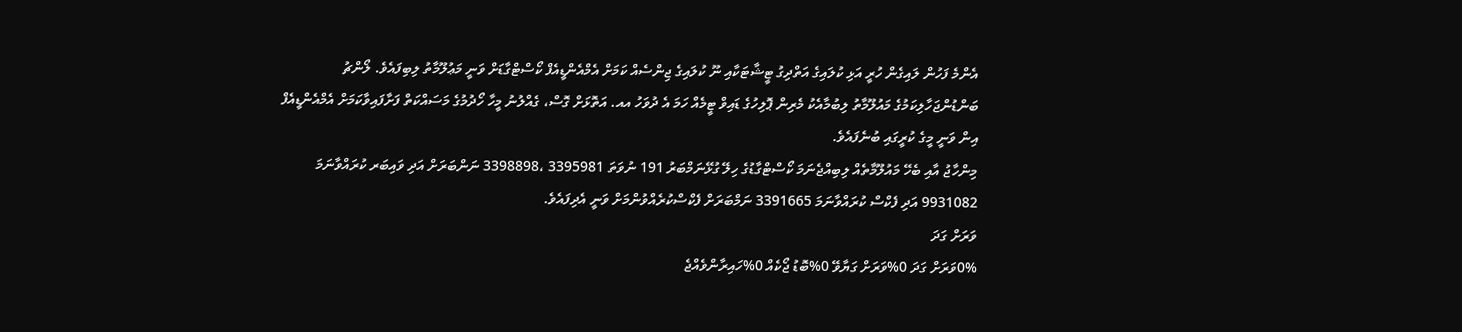އެންމެ ފަހުން ލައިގެން ހުރީ އަޅި ކުލައިގެ އަތްދިގު ޓީޝާޓަކާއި ނޫ ކުލައިގެ ޖިންސެއް ކަމަށް އެމްއެންޑީއެފް ކޯސްޓްގާޑަށް ވަނީ މަޢުލޫމާތު ލިބިފައެވެ. ލޯންޗު ބަންޑުންޖަހާލިކަމުގެ މައުލޫމާތު ލިބުމާއެކު މެރިން ޕޮލިހުގެ ޑައިވް ޓީމެއް ހަމަ އެ ދުވަހު އއ. އަތޮޅަށް ގޮސް، ގެއްލުނު މީހާ ހޯދުމުގެ މަސައްކަތް ފަށާފައިވާކަމަށް އެމްއެންޑީއެފް އިން ވަނީ މީގެ ކުރީގައި ބުނެފައެވެ.
މިންހާޖު އާއި ބެހޭ މައުލޫމާތެއް ލިބިއްޖެނަމަ ކޯސްޓްގާޑުގެ ހިލޭ ގުޅޭނަމްބަރު 191 ނުވަތަ 3395981 ،3398898 ނަންބަރަށް އަދި ވައިބަރ ކުރައްވާނަމަ 9931082 އަދި ފެކްސް ކުރައްވާނަމަ 3391665 ނަމްބަރަށް ފެކްސްކުރެއްވުންމަށް ވަނީ އެދިފައެވެ.
ވަރަށް ގަދަ
0%ވަރަށް ގަދަ 0%ވަރަށް ގަޔާވޭ 0%ބޮޑު ޖޯކެއް 0%ހައިރާންވެއްޖެ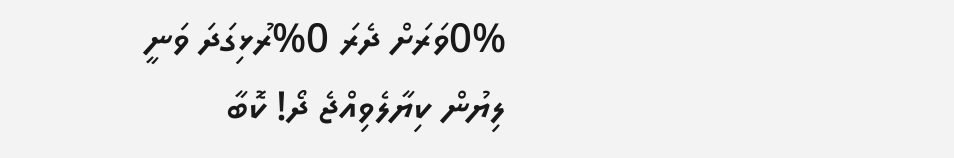0%ވަރަށް ދެރަ 0%ރުޅިގަދަ ވަނީ
ލިޔުން ކިޔާލެވިއްޖެ ދޯ! ކޮބާ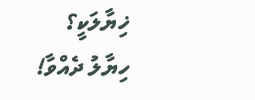ޚިޔާލަކީ؟
ހިޔާލު ދެއްވާ!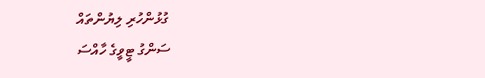ގުޅުންހުރި ލިޔުންތައް
ސަންގު ޓީވީގެ ހާއްސަ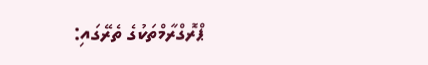ޕްރޮގްރާމްތަކުގެ ތެރޭގައި: